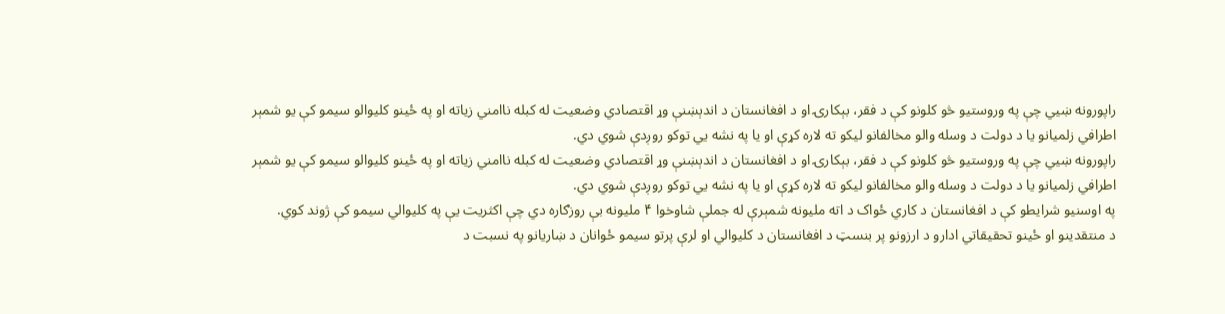راپورونه ښيي چې په وروستیو څو کلونو کې د فقر، بېكارۍ او د افغانستان د اندېښنې وړ اقتصادي وضعیت له كبله ناامني زیاته او په ځینو کلیوالو سیمو کې یو شمېر اطرافي زلمیانو یا د دولت د وسله والو مخالفانو لیکو ته لاره کړې او یا په نشه يي توکو روږدې شوي دي.
راپورونه ښيي چې په وروستیو څو کلونو کې د فقر، بېكارۍ او د افغانستان د اندېښنې وړ اقتصادي وضعیت له كبله ناامني زیاته او په ځینو کلیوالو سیمو کې یو شمېر اطرافي زلمیانو یا د دولت د وسله والو مخالفانو لیکو ته لاره کړې او یا په نشه يي توکو روږدې شوي دي.
په اوسنیو شرایطو کې د افغانستان د کاري ځواک د اته ملیونه شمېرې له جملې شاوخوا ۴ ملیونه بې روزګاره دي چې اکثریت یې په کلیوالي سیمو کې ژوند کوي.
د منتقدینو او ځینو تحقیقاتي ادارو د ارزونو پر بنسټ د افغانستان د کلیوالي او لرې پرتو سیمو ځوانان د ښاریانو په نسبت د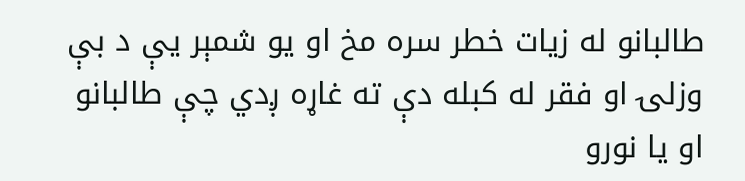طالبانو له زیات خطر سره مخ او یو شمېر یې د بې وزلۍ او فقر له کبله دې ته غاړه ږدي چې طالبانو او یا نورو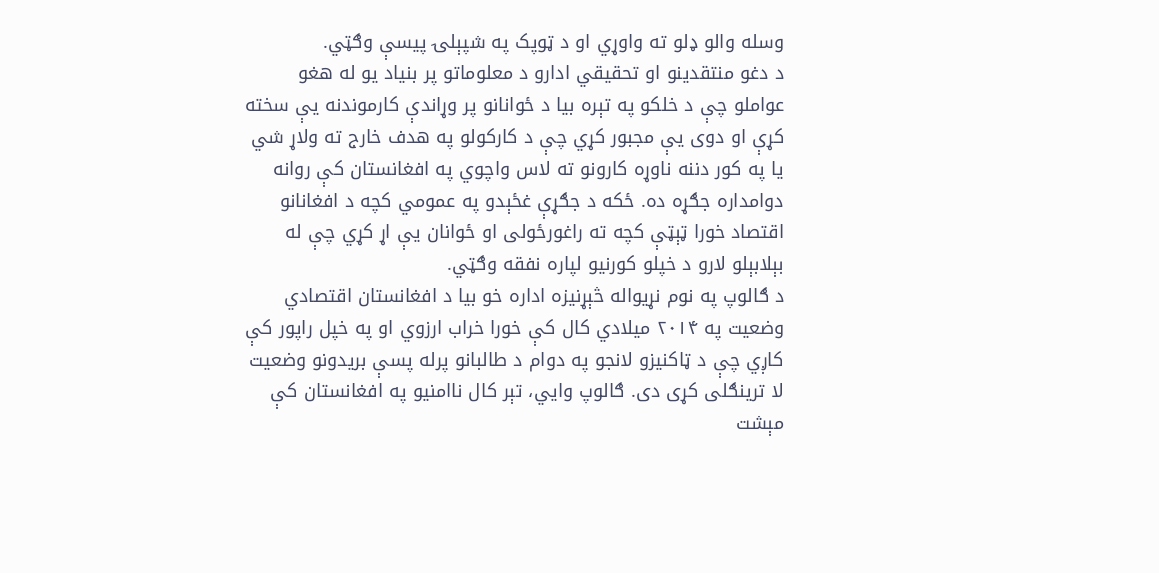وسله والو ډلو ته واوړي او د ټوپک په شپېلۍ پیسې وګټي.
د دغو منتقدینو او تحقیقي ادارو د معلوماتو پر بنیاد یو له هغو عواملو چې د خلکو په تېره بیا د ځوانانو پر وړاندې کارموندنه یې سخته کړې او دوی یې مجبور کړي چې د کارکولو په هدف خارج ته ولاړ شي یا په کور دننه ناوړه کارونو ته لاس واچوي په افغانستان کې روانه دوامداره جګړه ده. ځکه د جګړې غځېدو په عمومي کچه د افغانانو اقتصاد خورا ټېټې کچه ته راغورځولی او ځوانان یې اړ کړي چې له بېلابېلو لارو د خپلو کورنیو لپاره نفقه وګټي.
د ګالوپ په نوم نړیواله څېړنیزه اداره خو بیا د افغانستان اقتصادي وضعیت په ۲۰۱۴ میلادي کال کې خورا خراب ارزوي او په خپل راپور کې کاږي چې د ټاكنيزو لانجو په دوام د طالبانو پرله پسې بريدونو وضعيت لا ترينګلى كړی دی. ګالوپ وايي، تېر كال ناامنيو په افغانستان كې مېشت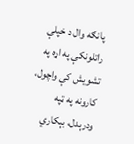پانګه وال د خپلې راتلونكې په اړه په تشويش كې واچول، كارونه په ټپه ودرېدل، بېكاري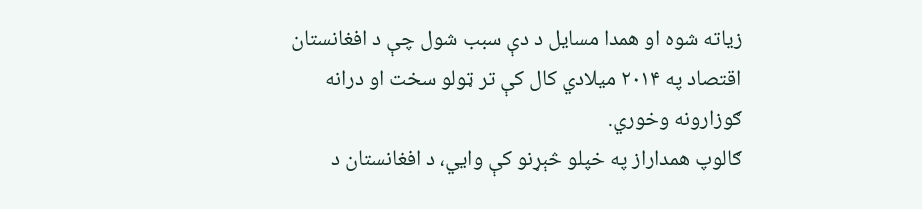زياته شوه او همدا مسايل د دې سبب شول چې د افغانستان اقتصاد په ۲۰۱۴ میلادي کال كې تر ټولو سخت او درانه ګوزارونه وخوري.
ګالوپ همداراز په خپلو څېړنو كې وايي، د افغانستان د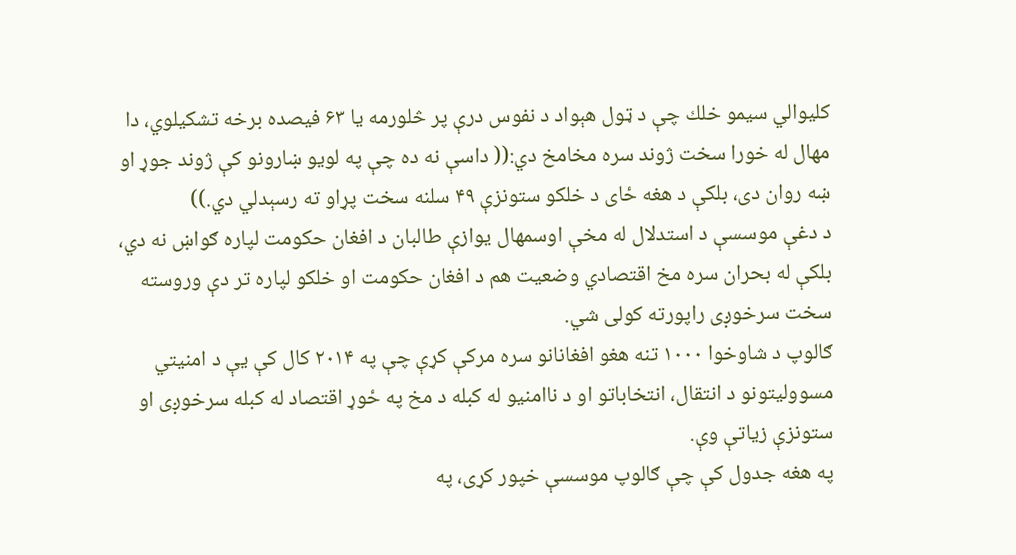كليوالي سيمو خلك چې د ټول هېواد د نفوس درې پر څلورمه يا ۶۳ فيصده برخه تشكيلوي، دا مهال له خورا سخت ژوند سره مخامخ دي:(( داسې نه ده چې په لويو ښارونو كې ژوند جوړ او ښه روان دى، بلكې د هغه ځاى د خلكو ستونزې ۴۹ سلنه سخت پړاو ته رسېدلي دي.))
د دغې موسسې د استدلال له مخې اوسمهال يوازې طالبان د افغان حكومت لپاره ګواښ نه دي، بلكې له بحران سره مخ اقتصادي وضعيت هم د افغان حكومت او خلکو لپاره تر دې وروسته سخت سرخوږى راپورته كولى شي.
ګالوپ د شاوخوا ۱۰۰۰ تنه هغو افغانانو سره مرکې کړې چې په ۲۰۱۴ كال كې يې د امنيتي مسووليتونو د انتقال، انتخاباتو او د ناامنيو له كبله د مخ په ځوړ اقتصاد له كبله سرخوږى او ستونزې زیاتې وې.
په هغه جدول کې چې ګالوپ موسسې خپور کړی، په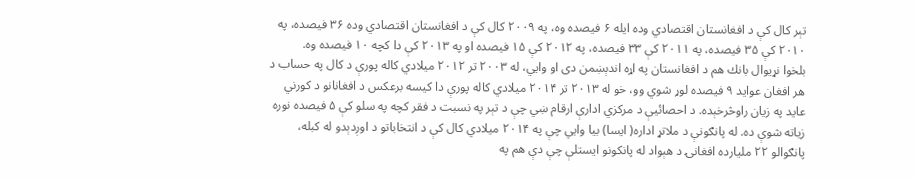تېر كال كې د افغانستان اقتصادي وده ايله ۶ فيصده وه، په ۲۰۰۹ كال كې د افغانستان اقتصادي وده ۳۶ فيصده، په ۲۰۱۰ كې ۳۵ فيصده، په ۲۰۱۱ كې ۳۳ فيصده، په ۲۰۱۲ كې ۱۵ فيصده او په ۲۰۱۳ كې دا كچه ۱۰ فيصده وه.
بلخوا نړيوال بانك هم د افغانستان په اړه اندېښمن دى او وايي، له ۲۰۰۳ تر ۲۰۱۲ میلادي کاله پورې د كال په حساب د هر افغان عوايد ۹ فيصده لوړ شوي وو، خو له ۲۰۱۳ تر ۲۰۱۴ میلادي کاله پورې دا كيسه برعكس د افغانانو د كورني عايد په زيان راوڅرخېده. د احصائیې د مرکزي ادارې ارقام ښي چې د تېر په نسبت د فقر کچه په سلو کې ۵ فیصده نوره زیاته شوې ده. له پانګونې د ملاتړ اداره( ایسا) بیا وايي چې په ۲۰۱۴ میلادي کال کې د انتخاباتو د اوږدېدو له کبله، پانګوالو ۲۲ ملیارده افغانۍ د هېواد له پانکونو ایستلې چې دې هم په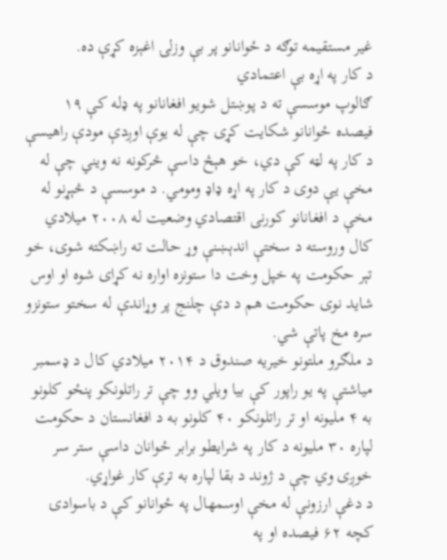غیر مستقیمه توګه د ځوانانو پر بې وزلۍ اغېزه کړې ده.
د کار په اړه بې اعتمادي
ګالوپ موسسې ته د پوښتل شويو افغانانو په ډله كې ۱۹ فيصده ځوانانو شكايت كړى چې له يوې اوږدې مودې راهيسې د كار په لټه كې دي، خو هېڅ داسې څركونه نه ويني چې له مخې يې دوى د كار په اړه ډاډ ومومي. د موسسې د څېړنو له مخې د افغانانو كورنى اقتصادي وضعيت له ۲۰۰۸ میلادي کال وروسته د سختې اندېښنې وړ حالت ته راښكته شوى، خو تېر حكومت په خپل وخت دا ستونزه اواره نه كړاى شوه او اوس شايد نوى حكومت هم د دې چلنج پر وړاندې له سختو ستونزو سره مخ پاتې شي.
د ملګرو ملتونو خیریه صندوق د ۲۰۱۴ میلادي کال د ډسمبر مياشتې په يو راپور كې بیا ویلي وو چې تر راتلونكو پنځو كلونو به ۴ مليونه او تر راتلونكو ۴۰ كلونو به د افغانستان د حكومت لپاره ۳۰ مليونه د كار په شرايطو برابر ځوانان داسې ستر سر خوږى وي چې د ژوند د بقا لپاره به ترې كار غواړي.
د دغې ارزونې له مخې اوسمهال په ځوانانو كې د باسوادۍ كچه ۶۲ فيصده او په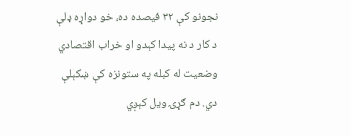نجونو كې ۳۲ فيصده ده، خو دواړه ډلې د كار د نه پيدا كېدو او خراب اقتصادي وضعيت له كبله په ستونزه كې ښکېلې دي. دم ګړۍ ویل کېږي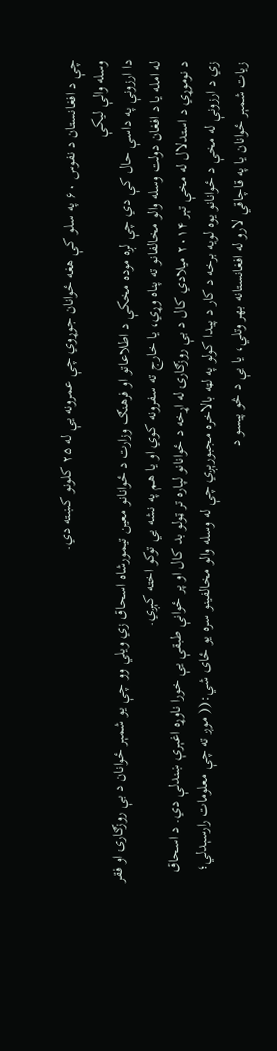چې د افغانستان د نفوس ۶۰ په سلو کې هغه ځوانان جوړوي چې عمرونه یې له ۲۵ کلونو کښته دي.
وسله والې لیکې
دا ارزونې په داسې حال کې دي چې لږه موده مخکې د اطلاعاتو او فرهنګ وزارت د ځوانانو معين تيمورشاه اسحاق زي ویلي وو چې یو شمېر ځوانان د بې روزګارۍ او فقر له امله یا د افغان دولت وسله والو مخالفانو ته پناه وړي، یا خارج ته سفرونه کوي او یا هم په نشه يي توکو اخته کېږي.
د نوموړي د استدلال له مخې تېر ۲۰۱۴ میلادي کال د بې روزګارۍ له اړخه د ځوانانو لپاره تر ټولو بد کال او پر ځوانې طبقې یې خورا ناوړه اغېرې ښندلې دي. د اسحاق زي د ارزونې له مخې د ځوانانو يوه لويه برخه د كار د پيدا كولو په لټه بالاخره مجبورېږي چې له وسله والو مخالفينو سره يو ځاى شي:(( موږ ته چې معلومات رارسېدلي؛ زیات شمېر ځوانان يا په قاچاقي لارو له افغانستانه بهر وتلي، يا يې د څو پيسو د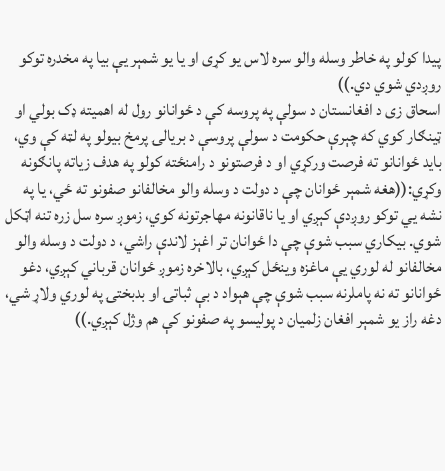پيدا كولو په خاطر وسله والو سره لاس يو كړى او یا يو شمېر يې بيا په مخدره توكو روږدي شوي دي.))
اسحاق زی د افغانستان د سولې په پروسه کې د ځوانانو رول له اهمیته ډک بولي او ټینګار کوي که چېرې حکومت د سولې پروسې د بریالۍ پرمخ بیولو په لټه کې وي، باید ځوانانو ته فرصت ورکړي او د فرصتونو د رامنځته کولو په هدف زیاته پانګونه وکړي:((هغه شمېر ځوانان چې د دولت د وسله والو مخالفانو صفونو ته ځي، یا په نشه يي توکو روږدې کېږي او یا ناقانونه مهاجرتونه کوي، زموږ سره سل زره تنه اټکل شوي. بیکاري سبب شوې چې دا ځوانان تر اغېز لاندې راشي، د دولت د وسله والو مخالفانو له لوري یې ماغزه وینځل کېږي، بالاخره زموږ ځوانان قرباني کېږي، دغو ځوانانو ته نه پاملرنه سبب شوې چې هېواد د بې ثباتۍ او بدبختۍ په لوري ولاړ شي، دغه راز یو شمېر افغان زلمیان د پولیسو په صفونو کې هم وژل کېږي.))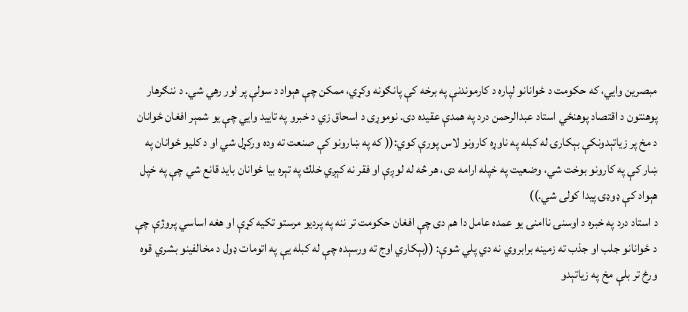مبصرین وايي، که حکومت د ځوانانو لپاره د کارموندنې په برخه کې پانګونه وکړي، ممکن چې هېواد د سولې پر لور رهي شي. د ننګرهار پوهنتون د اقتصاد پوهنځي استاد عبدالرحمن درد په همدې عقیده دی. نوموړی د اسحاق زي د خبرو په تایید وايي چې یو شمېر افغان ځوانان د مخ پر زياتېدونكې بېكارۍ له کبله په ناوړه کارونو لاس پورې کوي:(( كه په ښارونو كې صنعت ته وده وركړل شي او د كليو ځوانان په ښار كې په كارونو بوخت شي، وضعيت په خپله ارامه دى، هر څه له لوږې او فقر نه كېږي خلك په تېره بیا ځوانان باید قانع شي چې په خپل هېواد كې ډوډۍ پيدا كولى شي.))
د استاد درد په خبره د اوسنۍ ناامنۍ يو عمده عامل دا هم دى چې افغان حكومت تر ننه په پردیو مرستو تکیه کړې او هغه اساسي پروژې چې د ځوانانو جلب او جذب ته زمینه برابروي نه دي پلي شوې: ((بېكاري اوج ته ورسېده چې له كبله يې په اتومات ډول د مخالفينو بشري قوه ورځ تر بلې مخ په زياتېدو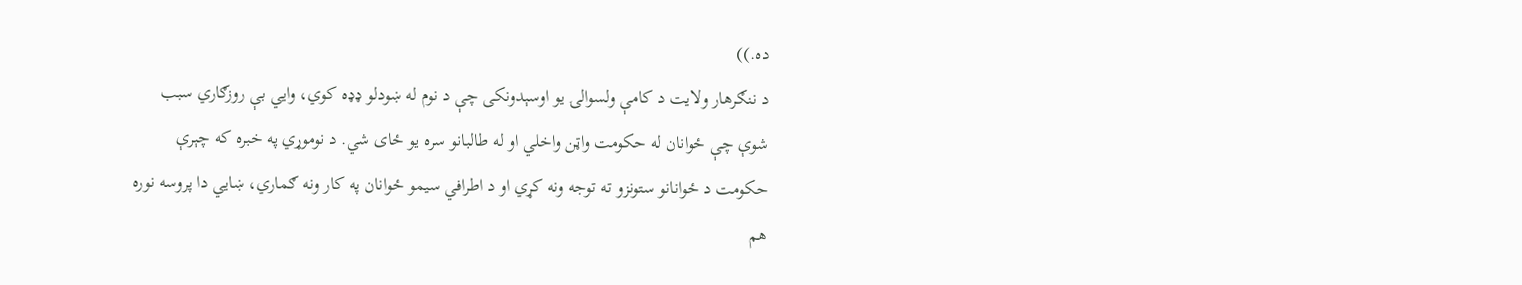ده.))
د ننګرهار ولایت د کامې ولسوالۍ یو اوسېدونکی چې د نوم له ښودلو ډډه کوي، وايي بې روزګاري سبب شوې چې ځوانان له حکومت واټن واخلي او له طالبانو سره یو ځای شي. د نوموړي په خبره که چېرې حکومت د ځوانانو ستونزو ته توجه ونه کړي او د اطرافي سیمو ځوانان په کار ونه ګماري، ښايي دا پروسه نوره هم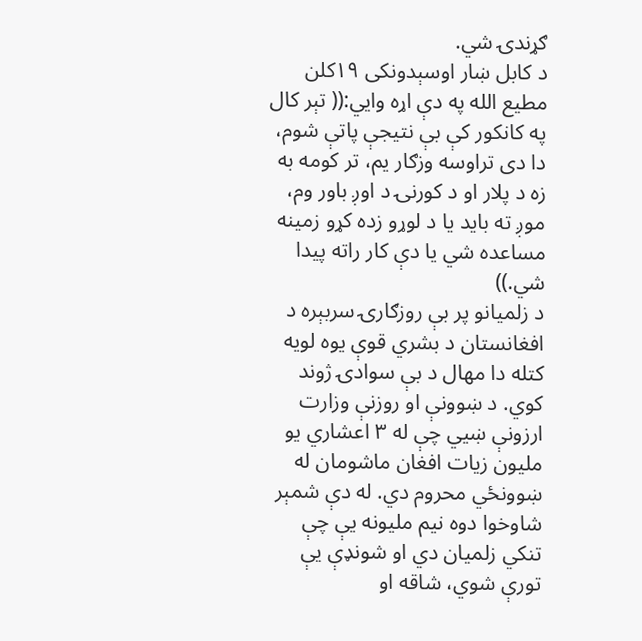ګړندۍ شي.
د کابل ښار اوسېدونکی ۱۹کلن مطیع الله په دې اړه وايي:(( تېر کال په کانکور کې بې نتیجې پاتې شوم، دا دی تراوسه وزګار یم، تر کومه به زه د پلار او د کورنۍ د اوږ باور وم، موږ ته باید یا د لوړو زده کړو زمینه مساعده شي یا دې کار راته پیدا شي.))
د زلمیانو پر بې روزګارۍ سربېره د افغانستان د بشري قوې يوه لويه كتله دا مهال د بې سوادۍ ژوند كوي. د ښوونې او روزنې وزارت ارزونې ښيي چې له ۳ اعشاري يو مليون زيات افغان ماشومان له ښوونځي محروم دي. له دې شمېر شاوخوا دوه نيم مليونه يې چې تنكي زلمیان دي او شونډې یې تورې شوي، شاقه او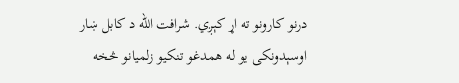درنو كارونو ته اړ كېږي. شرافت الله د کابل ښار اوسېدونکی یو له همدغو تنکیو زلمیانو څخه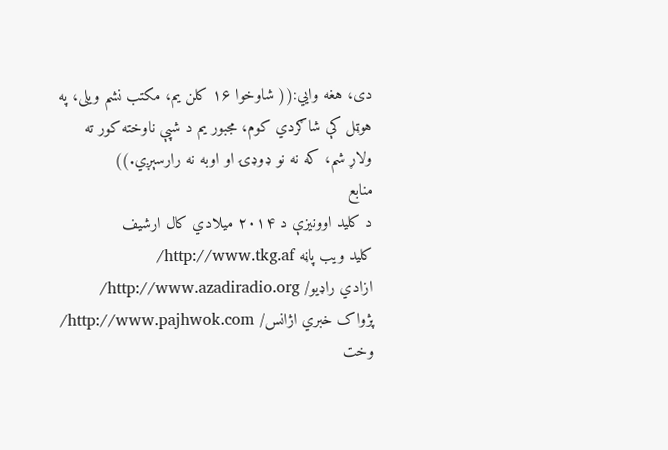دی، هغه وايي:(( شاوخوا ۱۶ کلن یم، مکتب نشم ویلی، په هوټل کې شاګردي کوم، مجبور یم د شپې ناوخته کور ته ولاړ شم، که نه نو ډوډۍ او اوبه نه رارسېږي.))
منابع
د کلید اوونیزې د ۲۰۱۴ میلادي کال ارشیف
کلید ویب پاڼه http://www.tkg.af/
ازادي راډیو/ http://www.azadiradio.org/
پژواک خبري اژانس/ http://www.pajhwok.com/
وخت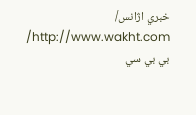خبري اژانس/ http://www.wakht.com/
بي بي سي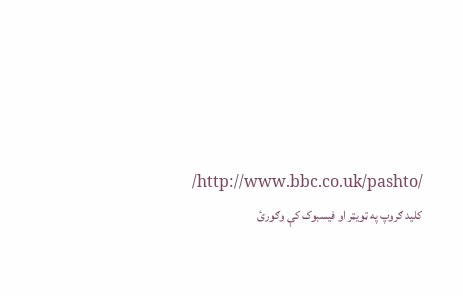/http://www.bbc.co.uk/pashto/
کلید ګروپ په ټویټر او فیسبوک کې وګورئ